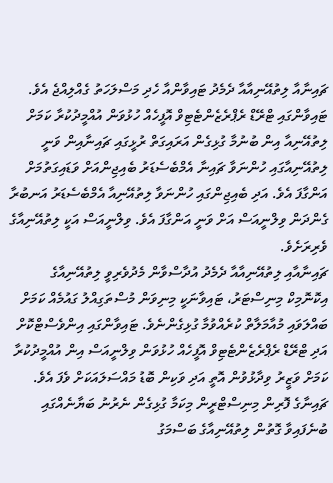ޗައިނާއާ ލިތުއޭނިއާއާ ދެމެދު ޓައިވާންއާ ހެދި މަސްލަހަތު ގެއްލިއްޖެ އެވެ.
ޓައިވާންގައި ޓްރޭޑް ރެޕްރެޒެންޓެޓިވް އޮފީހެއް ހުޅުވަން އުއްމީދުކުރާ ކަމަށް ލިތުއޭނިއާ އިން ބުނުމާ ގުޅިގެން އަރައިގަތް ރުޅީގައި ޗައިނާއިން ވަނީ ލިތުއޭނިއާގައި ހުންނަވާ ޗައިނާ އެމްބެސެޑަރު ބެއިޖިންއަށް ވަޑައިގަތުމަށް އަންގާފަ އެވެ. އަދި ބެއިޖިންގައި ހުންނަވާ ލިތުއޭނިއާ އެމްބެސެޑަރު އަނބުރާ ގެންދަން ވިލްނީއަސް އަށް ވަނީ އަންގާފަ އެވެ. ވިލްނީއަސް އަކީ ލިތުއޭނިއާގެ ވެރިރަށެވެ.
ޗައިނާއާއި ލިތުއޭނިއާއާ ދެމެދު އުދާސްވާން މެދުވެރިވީ ލިތުއޭނިއާގެ އިކޮނޮމިކް މިނިސްޓަރު، ޓައިވާނަކީ މިނިވަން މުސްތަގިއްލު ގައުމެއް ކަމަށް ބައްލަވައި މުއާމަލާތް ކުރެއްވުމާ ގުޅިގެންނެވެ. ޓައިވާންގައި އިންވެސްޓްކޮށް އަދި ޓްރޭޑް ރެޕްރެޒެންޓެޓިވް އޮފީހެއް ހުޅުވަން ވިލްނީއަސް އިން އުއްމީދުކުރާ ކަމަށް ވަޒީރު ވިދާޅުވުން އޮތީ އަދި ވަކިން ބޮޑު މައްސަލައަކަށް ވެފަ އެވެ.
ޗައިނާގެ ފޮރިން މިނިސްޓްރީން މިކަމާ ގުޅިގެން ނެރުނު ބަޔާނެއްގައި ބުނެފައިވާ ގޮތުން ލިތުއޭނިއާގެ ބަސްމަގު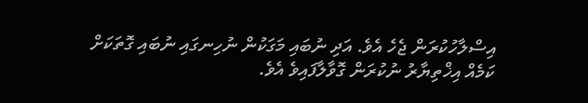އިސްލާހުކުރަން ޖެހެ އެވެ. އަދި ނުބައި މަގަކުން ނުހިނގައި ނުބައި ގޮތަކަށް ކަމެއް އިޚްތިޔާރު ނުކުރަން ގޮވާލާފައިވެ އެވެ.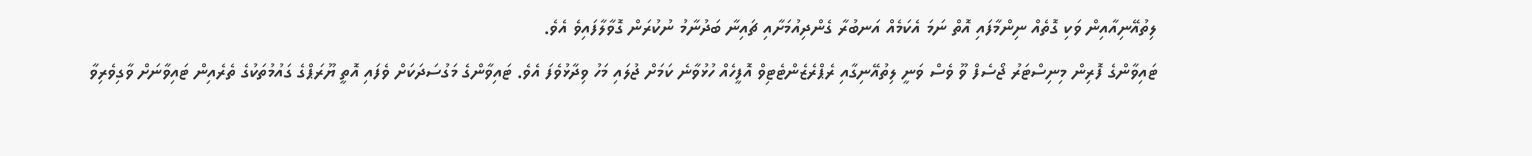ލިތުއޭނިއާއިން ވަކި ގޮތެއް ނިންމާފައި އޮތް ނަމަ އެކަމެއް އަނބުރާ ގެންދިއުމަށާއި ޗައިނާ ބަދުނާމު ނުކުރަން ގޮވާލާފައިވެ އެވެ.
ޓައިވާންގެ ފޮރިން މިނިސްޓަރު ޖޯސެފް ވޫ ވެސް ވަނީ ލިތުއޭނިގާއި ރެޕްރެޒެންޓެޓިވް އޮފީހެއް ހުޅުވާނެ ކަމަށް ޖުލައި މަހު ވިދާޅުވެފަ އެވެ. ޓައިވާންގެ މަގުސަދަކަށް ވެފައި އޮތީ ޔޫރަޕްގެ ގައުމުތަކުގެ ތެރެއިން ޓައިވާނަށް ވާގިވެރިވާ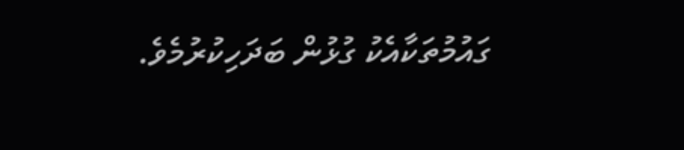ގައުމުތަކާއެކު ގުޅުން ބަދަހިކުރުމެވެ.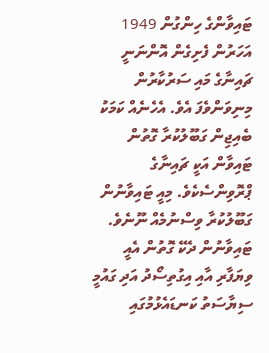ޓައިވާންގެ ހިންގުން 1949 އަހަރުން ފެށިގެން އޮންނަނީ ޗައިނާގެ މައި ސަރުކާރުން މިނިވަންވެފަ އެވެ. އެހެނެއް ކަމަކު ބެއިޖިން ގަބޫލުކުރާ ގޮތުން ޓައިވާން އަކީ ޗައިނާގެ ޕްރޮވިންސެކެވެ. މިއީ ޓައިވާނުން ގަބޫލުކުރާ ވިސްނުމެއް ނޫނެވެ. ޓައިވާނުން ދެކޭ ގޮތުން އެއީ ވިޔަފާރި އާއި އިގުތިސޯދު އަދި ގައުމީ ސިޔާސަތު ކަނޑައެޅުމުގައި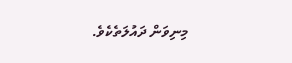މިނިވަން ދައުލަތެކެވެ.